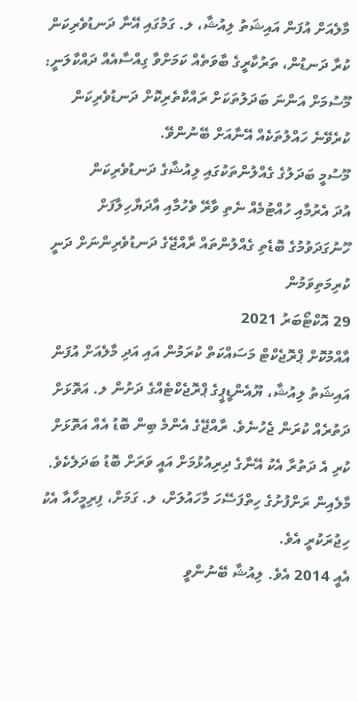މާލެއަށް އުފަން އައިޝަތު ލިއުޝާ، ލ. ގަމުގައި އޭނާ ދަނޑުވެރިކަން ކުރާ ދަނޑުން، ތަރުކާރީގެ ބާވަތެއް ކަމަށްވާ ގިއްސާއެއް ދައްކާލަނީ: މޫސުމަށް އަންނަ ބަދަލުތަކަށް ރައްކާތެރިކޮށް ދަނޑުވެރިކަން ކުރެވޭނެ ހައްލުތަކެއް އޭނާއަށް ބޭނުންވޭ.
މޫސުމީ ބަދަލުގެ ގެއްލުންތަކުގައި ލިއުޝާގެ ދަނޑުވެރިކަން
އުދަ އެރުމާއި ހުއްޓުމެއް ނެތި ވާރޭ ވެހުމާއި އާދަޔާހިލާފަށް ހޫނުގަދަވުމުގެ ބޮޑެތި ގެއްލުންތައް ރާއްޖޭގެ ދަނޑުވެރިންނަށް ދަނީ ކުރިމަތިވަމުން
29 އޮކްޓޯބަރު 2021
އާއްމުކޮށް ޕްރޮޖެކްޓް މަސައްކަތް ކުރަމުން އައި އަދި މާލެއަށް އުފަން އައިޝަތު ލިއުޝާ، ޔޫއެންޑީޕީގެ ޕްރޮޖެކްޓެއްގެ ދަށުން ލ. އަތޮޅަށް ދަތުރެއް ކުރަން ޖެހުނެވެ. ރާއްޖޭގެ އެންމެ ބިން ބޮޑު އެއް އަތޮޅަށް ކުރި އެ ދަތުރާ އެކު އޭނާގެ ދިރިއުޅުމަށް އައީ ވަރަށް ބޮޑު ބަދަލެކެވެ. މާލެއިން ރަށްފުށުގެ ހިތްފަސޭހަ މާހައުލަށް، ލ. ގަމަށް، ފިރިމީހާއާ އެކު ހިޖުރަކުރީ އެވެ.
އެއީ 2014 އެވެ. ލިއުޝާ ބޭނުންވީ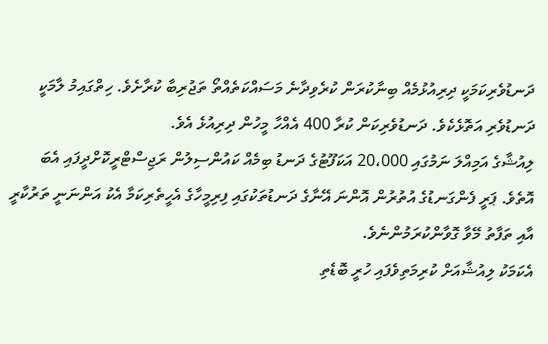ދަނޑުވެރިކަމަކީ ދިރިއުޅުމެއް ބިނާކުރަން ކުރެވިދާނެ މަސައްކަތެއްތޯ ތަޖުރިބާ ކުރާށެވެ. ހިތްގައިމު ލާމަކީ ދަނޑުވެރި އަތޮޅެކެވެ. ދަނޑުވެރިކަން ކުރާ 400 އެއްހާ މީހުން ދިރިއުޅެ އެވެ.
ލިއުޝާގެ އަމިއްލަ ނަމުގައި 20،000 އަކަފޫޓުގެ ދަނޑު ބިމެއް ކައުންސިލުން ރަޖިސްޓްރީކޮށްދީފައި އެބަ އޮތެވެ. ޕަރީ ފެންގަނޑުގެ އުތުރުން އޮންނަ އޭނާގެ ދަނޑުތަކުގައި ފިރިމީހާގެ އެހީތެރިކަމާ އެކު އަންނަނީ ތަރުކާރީ އާއި ތަފާތު މޭވާ ގޮވާންކުރަމުންނެވެ.
އެކަމަކު ލިއުޝާއަށް ކުރިމަތިވެފައި ހުރީ ބޮޑެތި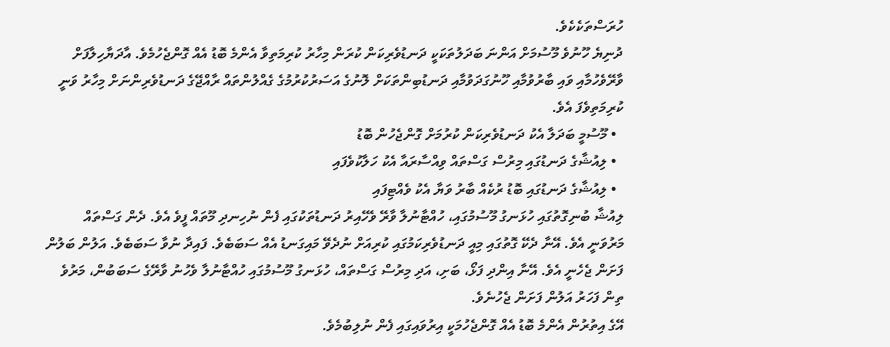ހުރަސްތަކެކެވެ.
ދުނިޔެ ހޫނުވެ މޫސުމަށް އަންނަ ބަދަލުތަކަކީ ދަނޑުވެރިކަން ކުރަން މިހާރު ކުރިމަތިވާ އެންމެ ބޮޑު އެއް ގޮންޖެހުމެވެ. އާދަޔާހިލާފަށް ވާރޭވެހުމާއި ވައި ބާރުވުމާއި ހޫނުގަދަވުމާއި ދަނޑުބިންތަކަށް ލޮނުގެ އަސަރުކުރުމުގެ ގެއްލުންތައް ރާއްޖޭގެ ދަނޑުވެރިންނަށް މިހާރު ވަނީ ކުރިމަތިވެފަ އެވެ.
  • މޫސުމީ ބަދަލާ އެކު ދަނޑުވެރިކަން ކުރުމަށް ގޮންޖެހުން ބޮޑު
  • ލިއުޝާގެ ދަނޑުގައި މިރުސް ގަސްތައް ވިއްސާރައާ އެކު ހަލާކުވެފައި
  • ލިއުޝާގެ ދަނޑުގައި ބޮޑު ރުކެއް ބާރު ވަޔާ އެކު ވެއްޓިފައި
ލިއުޝާ ބުނިގޮތުގައި ހުޅަނގު މޫސުމުގައި، ހުއްޓާނުލާ ވާރޭ ވެހޭއިރު ދަނޑުތަކުގައި ފެން ނުހިނދި މޫތައް ފީވެ އެވެ. ދެން ގަސްތައް މަރުވަނީ އެވެ. އޭނާ ދެކޭ ގޮތުގައި މިއީ ދަނޑުވެރިކަމުގައި ކުރިއަށް ނުދެވޭ މައިގަނޑު އެއް ސަބަބެވެ. ފައިދާ ނުވާ ސަބަބެވެ. އަލުން ބަލުން ފަށަން ޖެހެނީ އެވެ. އޭނާ އިންދި ފަޅޯ، ބަށި، އަދި މިރުސް ގަސްތައް، ހުޅަނގު މޫސުމުގައި ހުއްޓާނުލާ ވެހުނު ވާރޭގެ ސަބަބުން، މަރުވެ ތިން ފަހަރު އަލުން ފަށަން ޖެހުނެވެ.
އޭގެ އިތުރުން އެންމެ ބޮޑު އެއް ގޮންޖެހުމަކީ އިރުވައިގައި ފެން ނުލިބުމެވެ.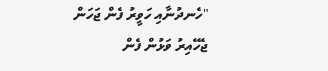"ހެނދުނާއި ހަވީރު ފެން ޖަހަން ޖެހޭއިރު ވަޅުން ފެން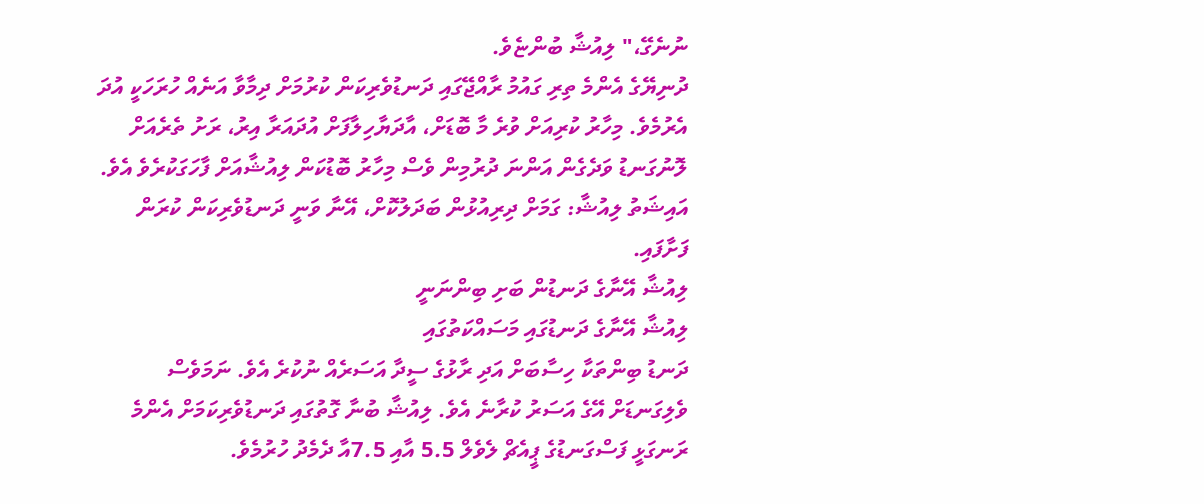ނުނެގޭ،" ލިއުޝާ ބުންޏެވެ.
ދުނިޔޭގެ އެންމެ ތިރި ގައުމު ރާއްޖޭގައި ދަނޑުވެރިކަން ކުރުމަށް ދިމާވާ އަނެއް ހުރަހަކީ އުދަ އެރުމެވެ. މިހާރު ކުރިއަށް ވުރެ މާ ބޮޑަށް، އާދަޔާހިލާފަށް އުދައަރާ އިރު، ރަށު ތެރެއަށް ލޮނުގަނޑު ވަދެގެން އަންނަ ދުރުމިން ވެސް މިހާރު ބޮޑުކަން ލިއުޝާއަށް ފާހަގަކުރެވެ އެވެ.
އައިޝަތު ލިއުޝާ: ގަމަށް ދިރިއުޅުން ބަދަލުކޮށް، އޭނާ ވަނީ ދަނޑުވެރިކަން ކުރަން ފަށާފައި.
ލިއުޝާ އޭނާގެ ދަނޑުން ބަށި ބިންނަނީ
ލިއުޝާ އޭނާގެ ދަނޑުގައި މަސައްކަތުގައި
ދަނޑު ބިންތަކާ ހިސާބަށް އަދި ރާޅުގެ ސީދާ އަސަރެއް ނުކުރެ އެވެ. ނަމަވެސް ވެލިގަނޑަށް އޭގެ އަސަރު ކުރާނެ އެވެ. ލިއުޝާ ބުނާ ގޮތުގައި ދަނޑުވެރިކަމަށް އެންމެ ރަނގަޅީ ފަސްގަނޑުގެ ޕީއެޗް ލެވެލް 5.5 އާއި 7.5އާ ދެމެދު ހުރުމެވެ.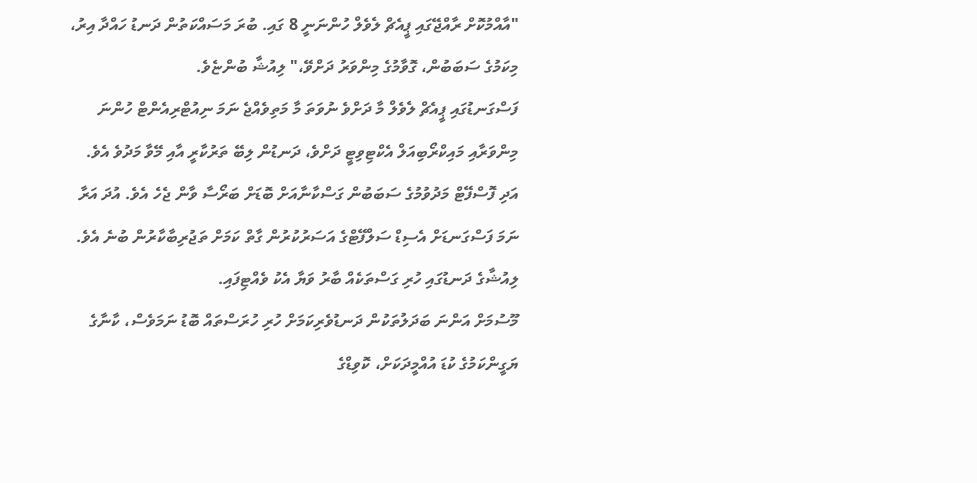"އާއްމުކޮށް ރާއްޖޭގައި ޕީއެޗް ލެވެލް ހުންނަނީ 8 ގައި. ބުރަ މަސައްކަތުން ދަނޑު ހައްދާ އިރު، މިކަމުގެ ސަބަބުން، ގޮވާމުގެ މިންވަރު ދަށްވޭ،" ލިއުޝާ ބުންޏެވެ.
ފަސްގަނޑުގައި ޕީއެޗް ލެވެލް މާ ދަށްވެ ނުވަތަ މާ މަތިވެއްޖެ ނަމަ ނިއުޓްރިއެންޓް ހުންނަ މިންވަރާއި މައިކްރޯބިއަލް އެކްޓިވިޓީ ދަށްވެ، ދަނޑުން ލިބޭ ތަރުކާރީ އާއި މޭވާ މަދުވެ އެވެ. އަދި ފޮސްފޭޓް މަދުވުމުގެ ސަބަބުން ގަސްކާނާއަށް ބޮޑަށް ބަރޯސާ ވާން ޖެހެ އެވެ. އުދަ އަރާ ނަމަ ފަސްގަނޑަށް އެސިޑް ސަލްފޭޓްގެ އަސަރުކުރުން ގާތް ކަމަށް ތަޖުރިބާކާރުން ބުނެ އެވެ.
ލިއުޝާގެ ދަނޑުގައި ހުރި ގަސްތަކެއް ބާރު ވަޔާ އެކު ވެއްޓިފައި.
މޫސުމަށް އަންނަ ބަދަލުތަކުން ދަނޑުވެރިކަމަށް ހުރި ހުރަސްތައް ބޮޑު ނަމަވެސް، ކާނާގެ ޔަގީންކަމުގެ ކުޑަ އުއްމީދަކަށް، ކޮވިޑްގެ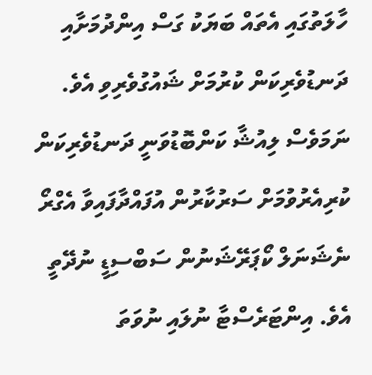ހާލަތުގައި އެތައް ބަޔަކު ގަސް އިންދުމަށާއި ދަނޑުވެރިކަން ކުރުމަށް ޝައުގުވެރިވި އެވެ.
ނަމަވެސް ލިއުޝާ ކަންބޮޑުވަނީ ދަނޑުވެރިކަން ކުރިއެރުވުމަށް ސަރުކާރުން އުފައްދާފައިވާ އެގްރޯ ނެޝަނަލް ކޯޕަރޭޝަނުން ސަބްސިޑީ ނުދޭތީ އެވެ. އިންޓަރެސްޓާ ނުލައި ނުވަތަ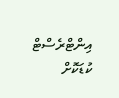އިންޓްރެސްޓް ކުޑަކޮށް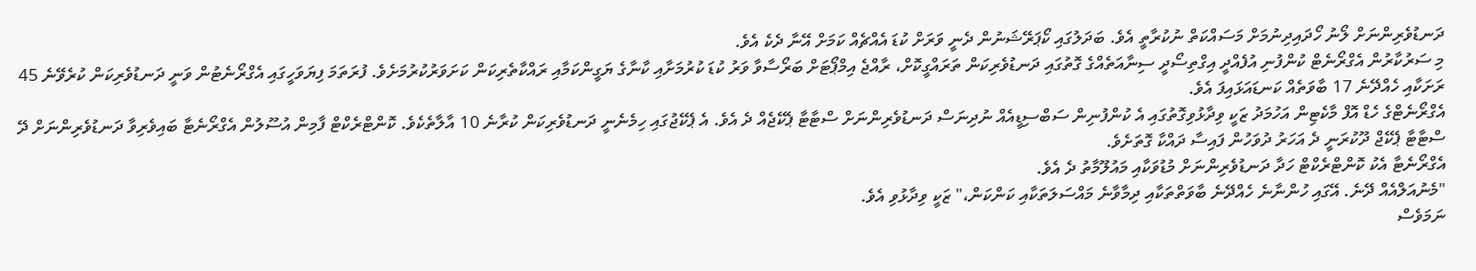ދަނޑުވެރިންނަށް ލޯނު ހޯދައިދިނުމަށް މަސައްކަތް ނުކުރާތީ އެވެ. ބަދަލުގައި ކޯޕަރޭޝަނުން ދެނީ ވަރަށް ކުޑަ އެއްޗެއް ކަމަށް އޭނާ ދެކެ އެވެ.
މި ސަރުކާރުން އެގްރޯނެޓް ކުންފުނި އުފެއްދީ އިގްތިސޯދީ ސިނާއަތެއްގެ ގޮތުގައި ދަނޑުވެރިކަން ތަރައްގީކޮށް، ރާއްޖެ އިމްޕޯޓަށް ބަރޯސާވާ ވަރު ކުޑަ ކުރުމަށާއި ކާނާގެ ޔަގީންކަމާއި ރައްކާތެރިކަން ކަށަވަރުކުރުމަށެވެ. ފުރަތަމަ ފިޔަވަހީގައި އެގްރޯނެޓުން ވަނީ ދަނޑުވެރިކަން ކުރެވޭނެ 45 ރަށަކާއި ހެއްދޭނެ 17 ބާވަތެއް ކަނޑައަޅައިފަ އެވެ.
އެގްރޯނެޓްގެ ހެޑް އޮފް މާކެޓިން އަހުމަދު ޒަކީ ވިދާޅުވިގޮތުގައި އެ ކުންފުނިން ސަބްސިޑީއެއް ނުދިނަސް ދަނޑުވެރިންނަށް ސްޓާޓާ ޕެކޭޖެއް ދެ އެވެ. އެ ޕެކޭޖުގައި ހިމެނެނީ ދަނޑުވެރިކަން ކުރާނެ 10 އާލާތެކެވެ. ކޮންޓްރެކްޓް ފާމިން އުސޫލުން އެގްރޯނެޓާ ބައިވެރިވާ ދަނޑުވެރިންނަށް ދޭ ސްޓާޓާ ޕެކޭޖް ދޫކުރަނީ ދެ އަހަރު ދުވަހުން ފައިސާ ދައްކާ ގޮތަށެވެ.
އެގްރޯނެޓާ އެކު ކޮންޓްރެކްޓް ހަދާ ދަނޑުވެރިންނަށް މުޑުވަކާއި މައުލޫމާތު ދެ އެވެ.
"މެނުއަލްއެއް ދޭނެ. އޭގައި ހުންނާނެ ހެއްދޭނެ ބާވަތްތަކާއި ދިމާވާނެ މައްސަލަތަކާއި ކަންކަން،" ޒަކީ ވިދާޅުވި އެވެ.
ނަމަވެސް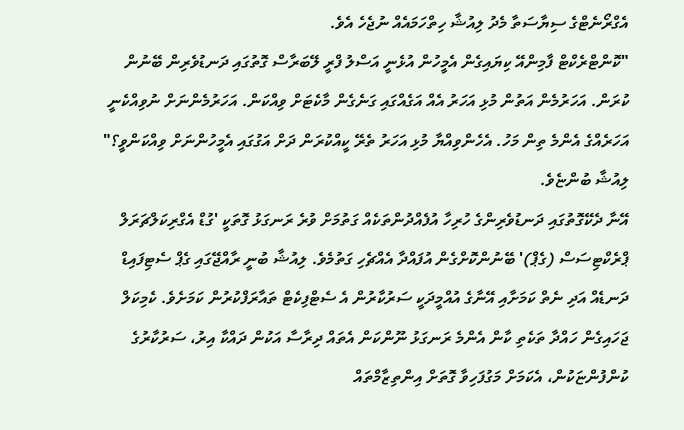އެގްރޯނެޓްގެ ސިޔާސަތާ މެދު ލިއުޝާ ހިތްހަމައެއް ނުޖެހެ އެވެ.
"ކޮންޓްރެކްޓް ފާމިންއޭ ކިޔައިގެން އެމީހުން އުޅެނީ އަސްލު ފްރީ ލޭބަރާސް ގޮތުގައި ދަނޑުވެރިން ބޭނުން ކުރަން. އަހަރުމެން އަތުން މުޅި އަހަރު އެއް އަގެއްގައި ގަނެގެން މާކެޓަށް ވިއްކަން. އަހަރުމެންނަށް ނުވިއްކެނީ އަހަރެއްގެ އެންމެ ތިން މަހު. އެހެންވިއްޔާ މުޅި އަހަރު ތެރޭ ކީއްކުރަން ދަށް އަގުގައި އެމީހުންނަށް ވިއްކަންވީ؟" ލިއުޝާ ބުންޏެވެ.
އޭނާ ދެކޭގޮތުގައި ދަނޑުވެރިންގެ ހުރިހާ އުފެއްދުންތަކެއް ގަތުމަށް ވުރެ ރަނގަޅު ގޮތަކީ 'ގުޑް އެގްރިކަލްޗަރަލް ޕްރެކްޓިސަސް (ގެޕް)' ބޭނުންކޮށްގެން އުފައްދާ އެއްޗެހި ގަތުމެވެ. ލިއުޝާ ބުނީ ރާއްޖޭގައި ގެޕް ސެޓިފައިޑް ދަނޑެއް އަދި ނެތް ކަމަށާއި އޭނާގެ އުއްމީދަކީ ސަރުކާރުން އެ ސެޓްފިކެޓް ތައާރަފްކުރުން ކަމަށެވެ. ކެމިކަލް ޖަހައިގެން ހައްދާ ތަކެތި ކާން އެންމެ ރަނގަޅު ނޫންކަން އެތައް ދިރާސާ އަކުން ދައްކާ އިރު، ސަރުކާރުގެ ކުންފުންޏަކުން، އެކަމަށް މަގުފަހިވާ ގޮތަށް އިންތިޒާމްތައް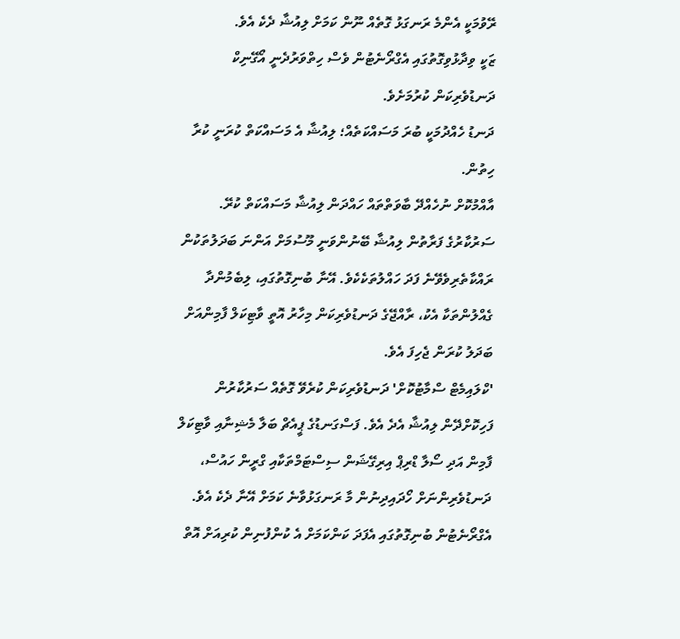ރޭވުމަކީ އެންމެ ރަނގަޅު ގޮތެއް ނޫން ކަމަށް ލިއުޝާ ދެކެ އެވެ.
ޒަކީ ވިދާޅުވިގޮތުގައި އެގްރޯނެޓުން ވެސް ހިތްވަރުދެނީ އޯގޭނިކް ދަނޑުވެރިކަން ކުރުމަށެވެ.
ދަނޑު ހެއްދުމަކީ ބުރަ މަސައްކަތެއް؛ ލިއުޝާ އެ މަސައްކަތް ކުރަނީ ކުރާ ހިތުން.
އާއްމުކޮށް ނުހެއްދޭ ބާވަތްތައް ހައްދަން ލިއުޝާ މަސައްކަތް ކުރޭ.
ސަރުކާރުގެ ފަރާތުން ލިއުޝާ ބޭނުންވަނީ މޫސުމަށް އަންނަ ބަދަލުތަކުން ރައްކާތެރިވެވޭނެ ފަދަ ހައްލުތަކެކެވެ. އޭނާ ބުނިގޮތުގައި، ލިބެމުންދާ ގެއްލުންތަކާ އެކު، ރާއްޖޭގެ ދަނޑުވެރިކަން މިހާރު އޮތީ ވާޓިކަލް ފާމިންއަށް ބަދަލު ކުރަން ޖެހިފަ އެވެ.
'ކްލައިމެޓް ސްމާޓުކޮށް' ދަނޑުވެރިކަން ކުރެވޭ ގޮތެއް ސަރުކާރުން ފަހިކޮށްދޭން ލިއުޝާ އެދެ އެވެ. ފަސްގަނޑުގެ ޕީއެޗް ބަލާ މެޝިނާއި ވާޓިކަލް ފާމިން އަދި ސޯލާ ޑްރިޕް އިރިގޭޝަން ސިސްޓަމްތަކާއި ގްރީން ހައުސް، ދަނޑުވެރިންނަށް ހޯދައިދިނުން މާ ރަނގަޅުވާނެ ކަމަށް އޭނާ ދެކެ އެވެ.
އެގްރޯނެޓުން ބުނިގޮތުގައި އެފަދަ ކަންކަމަށް އެ ކުންފުނިން ކުރިއަށް އޮތް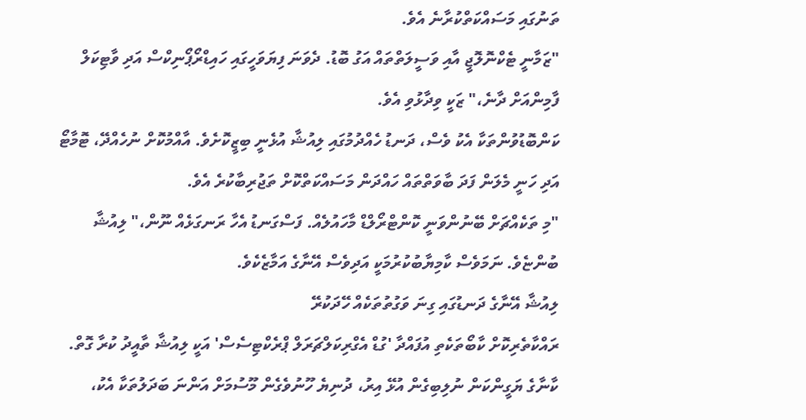ތަނުގައި މަސައްކަތްކުރާނެ އެވެ.
"ޒަމާނީ ޓެކްނޮލޮޖީ އާއި ވަސީލަތްތައް އަގު ބޮޑު. ދެވަނަ ފިޔަވަހީގައި ހައިޑްރޯޕޯނިކްސް އަދި ވާޓިކަލް ފާމިންއަށް ދާނެ،" ޒަކީ ވިދާޅުވި އެވެ.
ކަންބޮޑުވުންތަކާ އެކު ވެސް، ދަނޑު ހެއްދުމުގައި ލިއުޝާ އުޅެނީ ބިޒީކޮށެވެ. އާއްމުކޮށް ނުހެއްދޭ، ޓޮމާޓޯ އަދި ހަނީ މެލަން ފަދަ ބާވަތްތައް ހައްދަން މަސައްކަތްކޮށް ތަޖުރިބާކުރެ އެވެ.
"މި ތަކެއްޗަށް ބޭނުންވަނީ ކޮންޓްރޯލްޑް މާހައުލެއް. ފަސްގަނޑު އެހާ ރަނގަޅެއް ނޫން،" ލިއުޝާ ބުންޏެވެ. ނަމަވެސް ކާމިޔާބުކުރުމަކީ އަދިވެސް އޭނާގެ އަމާޒެކެވެ.
ލިއުޝާ އޭނާގެ ދަނޑުގައި ގިނަ ވަގުތުތަކެއް ހޭދަކުރޭ
ރައްކާތެރިކޮށް ކާބޯތަކެތި އުފައްދާ 'ގުޑް އެގްރިކަލްޗަރަލް ޕްރެކްޓިސެސް' އަކީ ލިއުޝާ ތާއީދު ކުރާ ގޮތް.
ކާނާގެ ޔަގީންކަން ނުލިބިގެން އުޅޭ އިރު، ދުނިޔެ ހޫނުވެގެން މޫސުމަށް އަންނަ ބަދަލުތަކާ އެކު،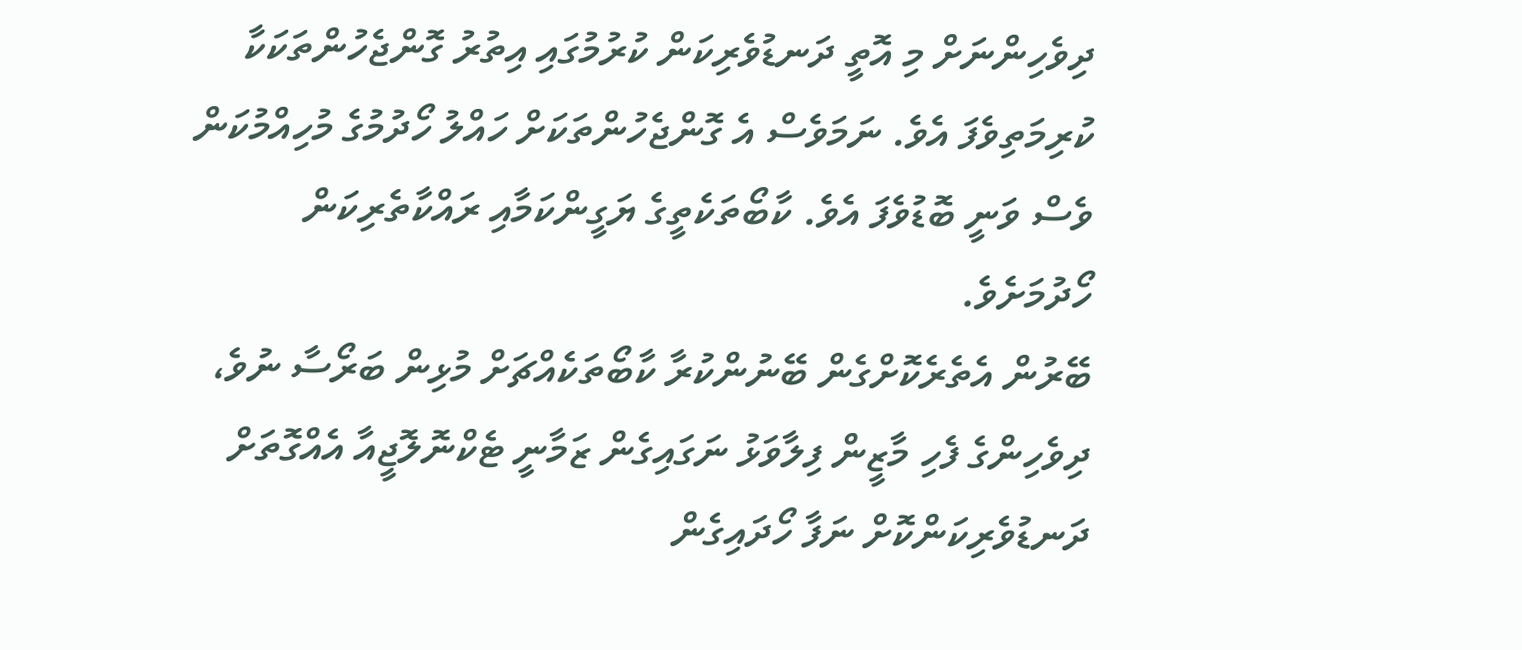ދިވެހިންނަށް މި އޮތީ ދަނޑުވެރިކަން ކުރުމުގައި އިތުރު ގޮންޖެހުންތަކަކާ ކުރިމަތިވެފަ އެވެ. ނަމަވެސް އެ ގޮންޖެހުންތަކަށް ހައްލު ހޯދުމުގެ މުހިއްމުކަން ވެސް ވަނީ ބޮޑުވެފަ އެވެ. ކާބޯތަކެތީގެ ޔަގީންކަމާއި ރައްކާތެރިކަން ހޯދުމަށެވެ.
ބޭރުން އެތެރެކޮށްގެން ބޭނުންކުރާ ކާބޯތަކެއްޗަށް މުޅިން ބަރޯސާ ނުވެ، ދިވެހިންގެ ފެހި މާޒީން ފިލާވަޅު ނަގައިގެން ޒަމާނީ ޓެކްނޮލޮޖީއާ އެއްގޮތަށް ދަނޑުވެރިކަންކޮށް ނަފާ ހޯދައިގެން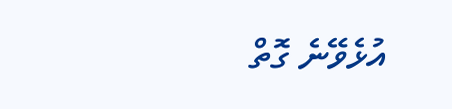އުޅެވޭނެ ގޮތް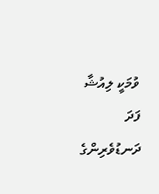ވުމަކީ ލިއުޝާ ފަދަ ދަނޑުވެރިންގެ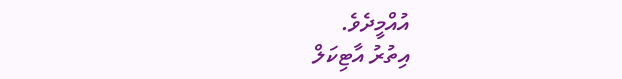އުއްމީދެވެ.
އިތުރު އާޓިކަލް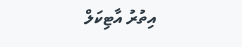އިތުރު އާޓިކަލް